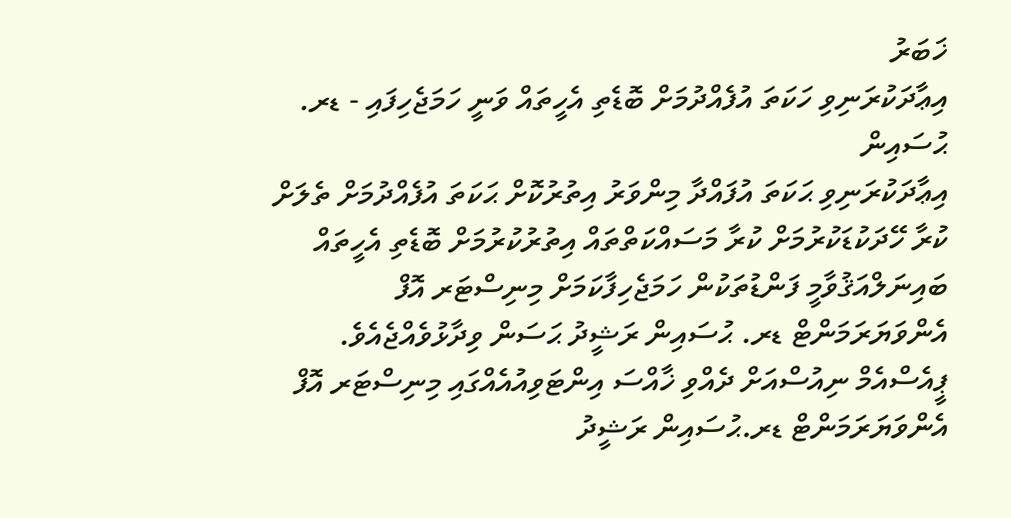ޚަބަރު
އިޢާދަކުރަނިވި ހަކަތަ އުފެއްދުމަށް ބޮޑެތި އެހީތައް ވަނީ ހަމަޖެހިފައި - ޑރ. ޙުސައިން
އިޢާދަކުރަނިވި ޙަކަތަ އުފައްދާ މިންވަރު އިތުރުކޮށް ޙަކަތަ އުފެއްދުމަށް ތެލަށް ކުރާ ހޭދަކުޑަކުރުމަށް ކުރާ މަސައްކަތްތައް އިތުރުކުރުމަށް ބޮޑެތި އެހީތައް ބައިނަލްއަޤުވާމީ ފަންޑުތަކުން ހަމަޖެހިފާކަމަށް މިނިސްޓަރ އޮފް އެންވަޔަރަމަންޓް ޑރ. ޙުސައިން ރަޝީދު ޙަސަން ވިދާޅުވެއްޖެއެވެ.
ޕީއެސްއެމް ނިއުސްއަށް ދެއްވި ޚާއްސަ އިންޓަވިއުއެއްގައި މިނިސްޓަރ އޮފް އެންވަޔަރަމަންޓް ޑރ.ޙުސައިން ރަޝީދު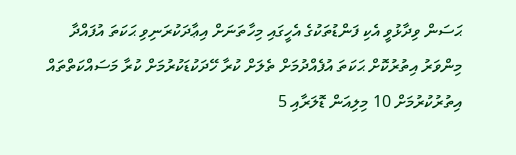ޙަސަން ވިދާޅުވީ އެކި ފަންޑުތަކުގެ އެހީގައި މިހާތަނަށް އިޢާދަކުރަނިވި ޙަކަތަ އުފައްދާ މިންވަރު އިތުރުކޮށް ޙަކަތަ އުފެއްދުމަށް ތެލަށް ކުރާ ހޭދަކުޑަކުރުމަށް ކުރާ މަސައްކަތްތައް އިތުރުކުރުމަށް 10 މިލިއަން ޑޮލަރާއި 5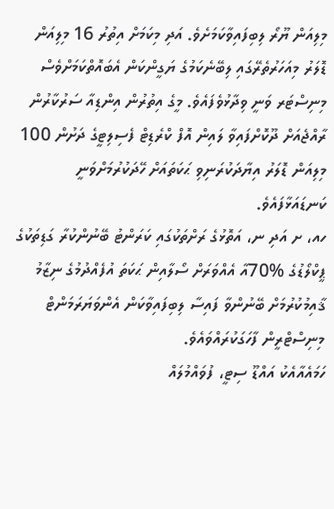މިލިއަން ޔޫރޯ ލިބިފައިވާކަމަށެވެ. އަދި މިކަމަށް އިތުރު 16 މިލިއަން ޑޮލަރު މިއަހަރުތެރޭގައި ލިބޭނެކަމުގެ ޔަގީންކަން އެބައޮތްކަމަށްވެސް މިނިސްޓަރ ވަނީ ވިދާޅުވެފައެވެ. މީގެ އިތުރުން އިންޑިއާ ސަރުކާރުން ރާއްޖެއަށް ދޫކޮށްފައިވާ ލައިން އޮފް ކްރެޑިޓް ފެސިލިޓީގެ ދަށުން 100 މިލިއަން ޑޮލަރު އިޔާދަކުރަނިވި ޙަކަތައަށް ހޭދަކުރުމަށްވަނީ ކަނޑައަޅާފައެވެ.
ހއ، ށ އަދި ނ، އަތޮޅުގެ ރަށްތަކުގައި ކަރަންޓު ބޭނުންކުރާ ގަޑިތަކުގެ ޕީކްލޯޑުގެ %70އާ އެއްވަރަށް ސޯލާއިން ޙަކަތަ އުފެއްދުމުގެ ނިޒާމު ޤާއިމުކުރުމަށް ބޭނުންވާ ފައިސާ ލިބިފައިވާކަން އެންވަޔަރަމަންޓް މިނިސްޓްރީން ފާހަގަކުރައްވައެވެ.
ހަމައެއާއެކު އައްޑޫ ސިޓީ، ފުވައްމުލައް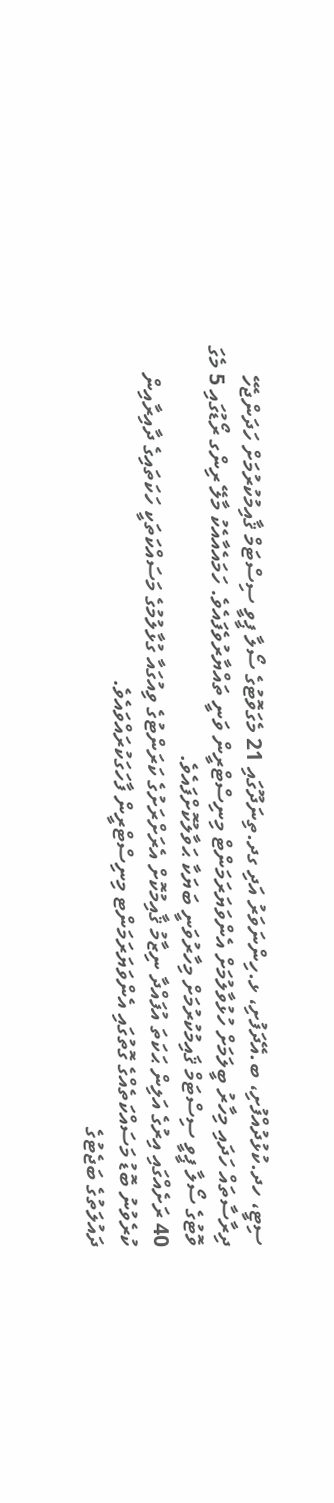ސިޓީ، ހދ.ކުޅުދުއްފުށި، ބ.އޭދަފުށި، ޅ.ހިންނަވަރު އަދި ގދ.ތިނަދޫގައި 21 މެގަވޮޓުގެ ސޯލާ ޕީވީ ސިސްޓަމް ޤާއިމުކުރުމަށް ހަދަންޖެހޭ ދިރާސާތައް ހަދައި މިހާރު ބީލަމަށް ހުޅުވާލުމަށް އެންވަޔަރަމަންޓް މިނިސްޓްރީން ވަނީ ތައްޔާރުވެފައެވެ. ހަމައެއާއެކު މާލޭ ރިންގ ރޯޑުގައި 5 މެގަ ވޮޓުގެ ސޯލާ ޕީވީ ސިސްޓަމް ޤައިމުކުރުމަށް މިހާރުވަނީ ބަޔަކާ ޙަވާލުކޮށްފައެވެ.
40 ރަށެއްގައި އިރުގެ އަލިން ޙަކަތަ އުފައްދާ ނިޒާމު ޤާއިމުކޮށް އެރަށްރަށުގެ ކަރަންޓުގެ ވިއުގައާ ގުޅާލުމުގެ މަސައްކަތަކީ ހަކަތައިގެ ދާއިރާއިން ކުރެވުނު ބޮޑު މަސައްކަތެއްގެ ގޮތުގައި އެންވަޔަރަމަންޓ މިނިސްޓްރީން ފާހަގަކުރައްވައެވެ.
ދައުލަތުގެ ބަޖެޓުގެ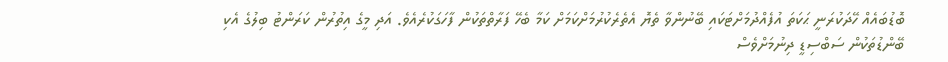ބޮޑުބައެއް ހޭދަކުރަނީ ޙަކަތަ އުފެއްދުމަށްޓަކައި ބޭނުންވާ ތެޔޮ އެތެރެކުރުމަށްކަމަށް ކަމާ ބެހޭ ފަރާތްތަކުން ފާހަގަކުރެއެވެ. އަދި މީގެ އިތުރުން ކަރަންޓު ބިލުގެ އެކި ބޭންޑުތަކުން ސަބްސިޑީ ދިނުމަށްވެސް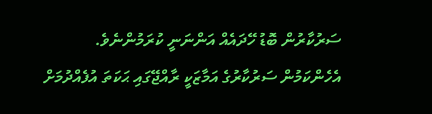ސަރުކާރުން ބޮޑު ހޭދައެއް އަންނަނީ ކުރަމުންނެވެ.
އެހެންކަމުން ސަރުކާރުގެ އަމާޒަކީ ރާއްޖޭގައި ޙަކަތަ އުފެއްދުމަށް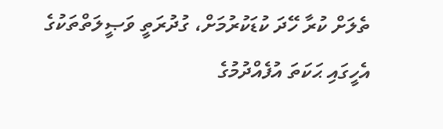ތެލަށް ކުރާ ހޭދަ ކުޑަކުރުމަށް، ގުދުރަތީ ވަޞީލަތްތަކުގެ އެހީގައި ޙަކަތަ އުފެއްދުމުގެ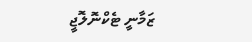ޒަމާނީ ޓެކްނޮލޮޖީ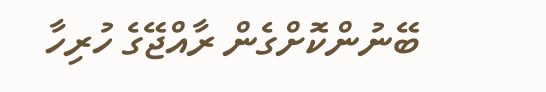ބޭނުންކޮށްގެން ރާއްޖޭގެ ހުރިހާ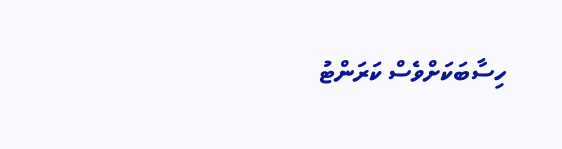ހިސާބަކަށްވެސް ކަރަންޓު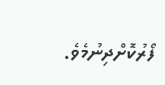ފޯރުކޮށްދިނުމެވެ.